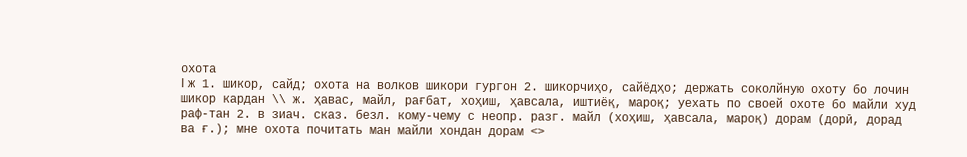охота
I ж 1. шикор, сайд; охота на волков шикори гургон 2. шикорчиҳо, сайёдҳо; держать соколйную охоту бо лочин шикор кардан \\ ж. ҳавас, майл, рағбат, хоҳиш, ҳавсала, иштиёқ, мароқ; уехать по своей охоте бо майли худ раф-тан 2. в зиач. сказ. безл. кому-чему с неопр. разг. майл (хоҳиш, ҳавсала, мароқ) дорам (дорӣ, дорад ва ғ.); мне охота почитать ман майли хондан дорам <>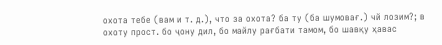охота тебе (вам и т. д.), что за охота? ба ту (ба шумовағ.) чй лозим?; в охоту прост. бо ҷону дил, бо майлу рағбати тамом, бо шавқу ҳавас